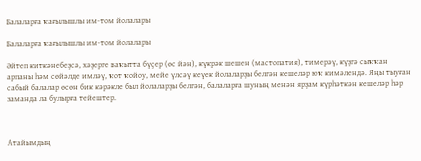Балаларға ҡағылышлы им-том йолалары

Балаларға ҡағылышлы им-том йолалары

Әйтеп киткәнебеҙсә, хәҙерге ваҡытта бүҫер (өс йән), күкрәк шешен (мастопатия), тимерәү, күҙгә сыҡҡан арпаны һәм сөйәлде имләү, ҡот ҡойоу, мейе үлсәү кеүек йолаларҙы белгән кешеләр юҡ кимәлендә. Яңы тыуған сабый балалар өсөн бик кәрәкле был йолаларҙы белгән, балаларға шуның менән ярҙам күрһәткән кешеләр һәр заманда ла булырға тейештер.



Атайымдың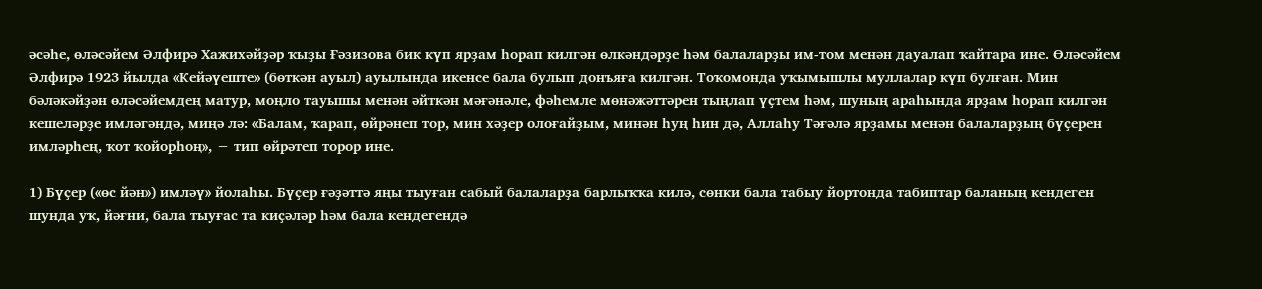әсәһе, өләсәйем Әлфирә Хажихәйҙәр ҡыҙы Ғәзизова бик күп ярҙам һорап килгән өлкәндәрҙе һәм балаларҙы им-том менән дауалап ҡайтара ине. Өләсәйем Әлфирә 1923 йылда «Кейәүеште» (бөткән ауыл) ауылында икенсе бала булып донъяға килгән. Тоҡомонда уҡымышлы муллалар күп булған. Мин бәләкәйҙән өләсәйемдең матур, моңло тауышы менән әйткән мәғәнәле, фәһемле мөнәжәттәрен тыңлап үҫтем һәм, шуның араһында ярҙам һорап килгән кешеләрҙе имләгәндә, миңә лә: «Балам, ҡарап, өйрәнеп тор, мин хәҙер олоғайҙым, минән һуң һин дә, Аллаһу Тәғәлә ярҙамы менән балаларҙың бүҫерен имләрһең, ҡот ҡойорһоң», − тип өйрәтеп торор ине.

1) Бүҫер («өс йән») имләү» йолаһы. Бүҫер ғәҙәттә яңы тыуған сабый балаларҙа барлыҡҡа килә, сөнки бала табыу йортонда табиптар баланың кендеген шунда уҡ, йәғни, бала тыуғас та киҫәләр һәм бала кендегендә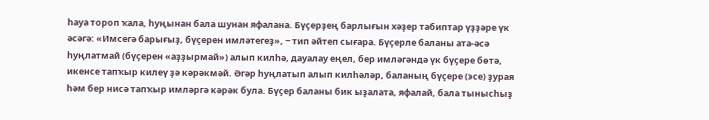һауа тороп ҡала, һуңынан бала шунан яфалана. Бүҫерҙең барлығын хәҙер табиптар үҙҙәре үк әсәгә: «Имсегә барығыҙ, бүҫерен имләтегеҙ», − тип әйтеп сығара. Бүҫерле баланы ата-әсә һуңлатмай (бүҫерен «аҙҙырмай») алып килһә, дауалау еңел, бер имләгәндә үк бүҫере бөтә, икенсе тапҡыр килеү ҙә кәрәкмәй. Әгәр һуңлатып алып килһәләр, баланың бүҫере (эсе) ҙурая һәм бер нисә тапҡыр имләргә кәрәк була. Бүҫер баланы бик ыҙалата, яфалай, бала тынысһыҙ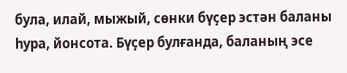була, илай, мыжый, сөнки бүҫер эстән баланы һура, йонсота. Бүҫер булғанда, баланың эсе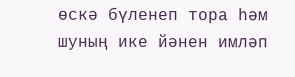өскә бүленеп тора һәм шуның ике йәнен имләп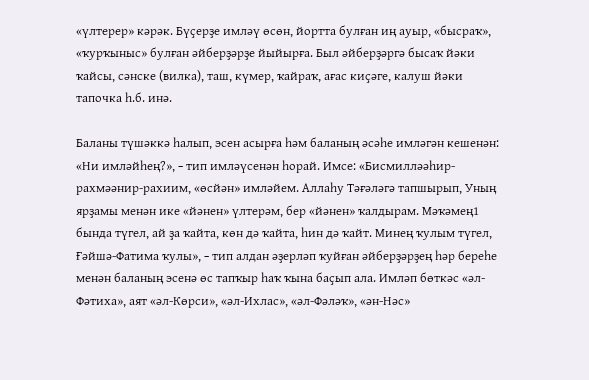«үлтерер» кәрәк. Бүҫерҙе имләү өсөн, йортта булған иң ауыр, «бысраҡ», «ҡурҡыныс» булған әйберҙәрҙе йыйырға. Был әйберҙәргә бысаҡ йәки ҡайсы, сәнске (вилка), таш, күмер, ҡайраҡ, ағас киҫәге, калуш йәки тапочка һ.б. инә.

Баланы түшәккә һалып, эсен асырға һәм баланың әсәһе имләгән кешенән: «Ни имләйһең?», − тип имләүсенән һорай. Имсе: «Бисмилләәһир-рахмәәнир-рахиим, «өсйән» имләйем. Аллаһу Тәғәләгә тапшырып, Уның ярҙамы менән ике «йәнен» үлтерәм, бер «йәнен» ҡалдырам. Мәҡәмең1 бында түгел, ай ҙа ҡайта, көн дә ҡайта, һин дә ҡайт. Минең ҡулым түгел, Ғәйшә-Фатима ҡулы», − тип алдан әҙерләп ҡуйған әйберҙәрҙең һәр береһе менән баланың эсенә өс тапҡыр һаҡ ҡына баҫып ала. Имләп бөткәс «әл-Фәтиха», аят «әл-Көрси», «әл-Ихлас», «әл-Фәләҡ», «ән-Нәс»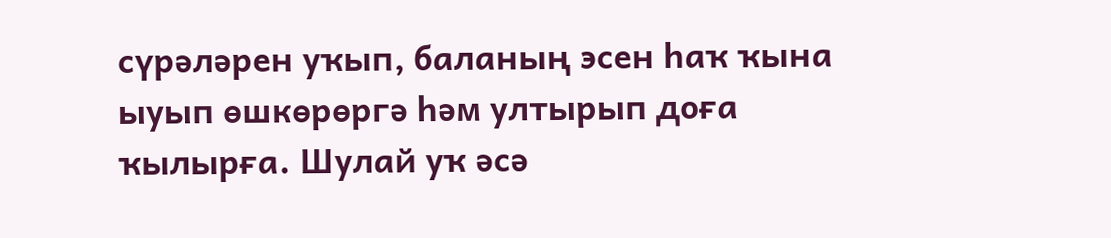сүрәләрен уҡып, баланың эсен һаҡ ҡына ыуып өшкөрөргә һәм ултырып доға ҡылырға. Шулай уҡ әсә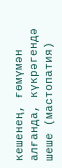кешенең, ғөмүмән алғанда, күкрәгендә шеше (мастопатия)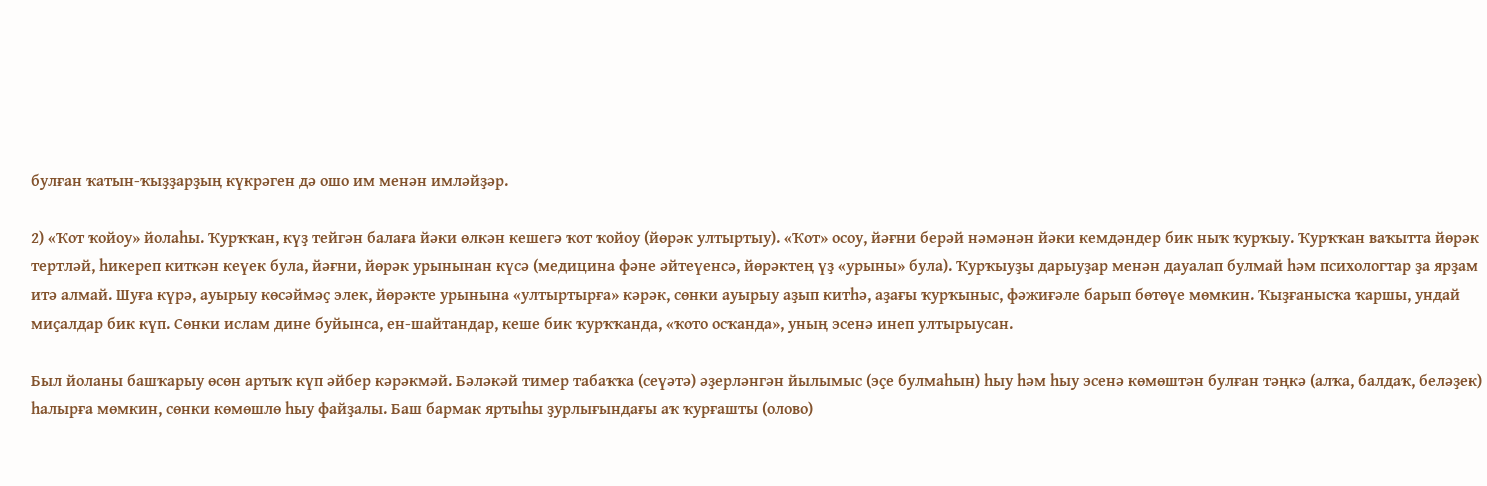булған ҡатын-ҡыҙҙарҙың күкрәген дә ошо им менән имләйҙәр.

2) «Ҡот ҡойоу» йолаһы. Ҡурҡҡан, күҙ тейгән балаға йәки өлкән кешегә ҡот ҡойоу (йөрәк ултыртыу). «Ҡот» осоу, йәғни берәй нәмәнән йәки кемдәндер бик ныҡ ҡурҡыу. Ҡурҡҡан ваҡытта йөрәк тертләй, һикереп киткән кеүек була, йәғни, йөрәк урынынан күсә (медицина фәне әйтеүенсә, йөрәктең үҙ «урыны» була). Ҡурҡыуҙы дарыуҙар менән дауалап булмай һәм психологтар ҙа ярҙам итә алмай. Шуға күрә, ауырыу көсәймәҫ элек, йөрәкте урынына «ултыртырға» кәрәк, сөнки ауырыу аҙып китһә, аҙағы ҡурҡыныс, фәжиғәле барып бөтөүе мөмкин. Ҡыҙғанысҡа ҡаршы, ундай миҫалдар бик күп. Сөнки ислам дине буйынса, ен-шайтандар, кеше бик ҡурҡҡанда, «ҡото осҡанда», уның эсенә инеп ултырыусан.

Был йоланы башҡарыу өсөн артыҡ күп әйбер кәрәкмәй. Бәләкәй тимер табаҡҡа (сеүәтә) әҙерләнгән йылымыс (эҫе булмаһын) һыу һәм һыу эсенә көмөштән булған тәңкә (алҡа, балдаҡ, беләҙек) һалырға мөмкин, сөнки көмөшлө һыу файҙалы. Баш бармак яртыһы ҙурлығындағы аҡ ҡурғашты (олово)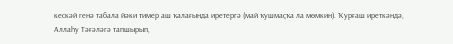кескәй генә табала йәки тимер аш ҡалағында иретергә (май ҡушмаҫҡа ла мөмкин). Ҡурғаш иреткәндә, Аллаһу Тәғәләгә тапшырып,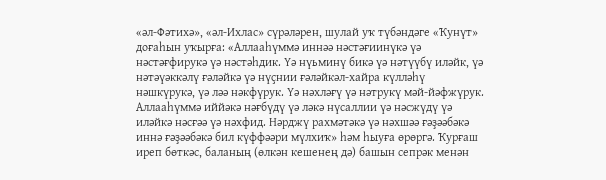«әл-Фәтихә», «әл-Ихлас» сүрәләрен, шулай уҡ түбәндәге «Ҡунүт» доғаһын уҡырға: «Аллааһүммә иннәә нәстәғиинүкә үә нәстәғфирукә үә нәстәһдик. Үә нүьминү бикә үә нәтүүбү иләйк, үә нәтәүәккәлү ғәләйкә үә нүҫнии ғәләйкәл-хайра күлләһү нәшкүрукә, үә ләә нәкфүрук. Үә нәхләғү үә нәтрукү мәй-йәфжүрук. Аллааһүммә иййәкә нәғбүдү үә ләкә нүсаллии үә нәсжүдү үә иләйкә нәсғәә үә нәхфид. Нәрджү рахмәтәкә үә нәхшәә ғәҙәәбәкә иннә ғәҙәәбәкә бил күффәәри мүлхиҡ» һәм һыуға өрөргә. Ҡурғаш иреп бөткәс, баланың (өлкән кешенең дә) башын сепрәк менән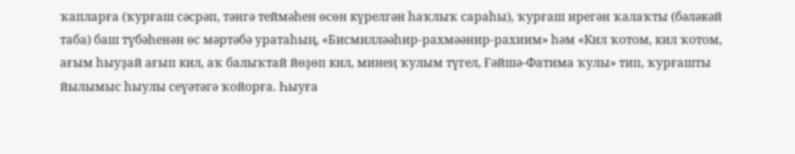ҡапларға (ҡурғаш сәсрәп, тәнгә теймәһен өсөн күрелгән һаҡлыҡ сараһы), ҡурғаш ирегән ҡалаҡты (бәләкәй таба) баш түбәһенән өс мәртәбә уратаһың, «Бисмилләәһир-рахмәәнир-рахиим» һәм «Кил ҡотом, кил ҡотом, ағым һыуҙай ағып кил, аҡ балыҡтай йөҙөп кил, минең ҡулым түгел, Ғәйшә-Фатима ҡулы» тип, ҡурғашты йылымыс һыулы сеүәтәгә ҡойорға. Һыуға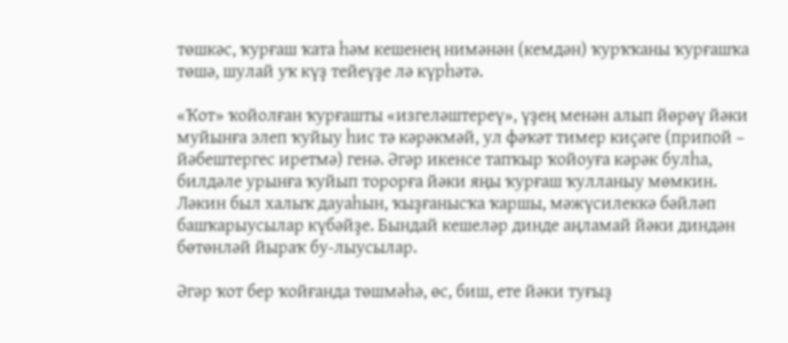төшкәс, ҡурғаш ҡата һәм кешенең нимәнән (кемдән) ҡурҡҡаны ҡурғашҡа төшә, шулай уҡ күҙ тейеүҙе лә күрһәтә.

«Ҡот» ҡойолған ҡурғашты «изгеләштереү», үҙең менән алып йөрөү йәки муйынға элеп ҡуйыу һис тә кәрәкмәй, ул фәҡәт тимер киҫәге (припой – йәбештергес иретмә) генә. Әгәр икенсе тапҡыр ҡойоуға кәрәк булһа, билдәле урынға ҡуйып торорға йәки яңы ҡурғаш ҡулланыу мөмкин. Ләкин был халыҡ дауаһын, ҡыҙғанысҡа ҡаршы, мәжүсилеккә бәйләп башҡарыусылар күбәйҙе. Бындай кешеләр динде аңламай йәки диндән бөтөнләй йыраҡ бу-лыусылар.

Әгәр ҡот бер ҡойғанда төшмәһә, өс, биш, ете йәки туғыҙ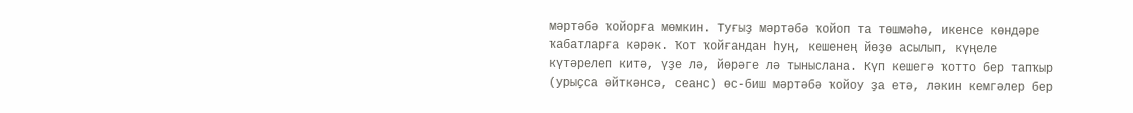мәртәбә ҡойорға мөмкин. Туғыҙ мәртәбә ҡойоп та төшмәһә, икенсе көндәре ҡабатларға кәрәк. Ҡот ҡойғандан һуң, кешенең йөҙө асылып, күңеле күтәрелеп китә, үҙе лә, йөрәге лә тыныслана. Күп кешегә ҡотто бер тапҡыр (урыҫса әйткәнсә, сеанс) өс-биш мәртәбә ҡойоу ҙа етә, ләкин кемгәлер бер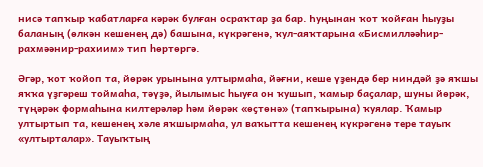нисә тапҡыр ҡабатларға кәрәк булған осраҡтар ҙа бар. Һуңынан ҡот ҡойған һыуҙы баланың (өлкән кешенең дә) башына, күкрәгенә, ҡул-аяҡтарына «Бисмилләәһир-рахмәәнир-рахиим» тип һөртөргә.

Әгәр, ҡот ҡойоп та, йөрәк урынына ултырмаһа, йәғни, кеше үҙендә бер ниндәй ҙә яҡшы яҡҡа үҙгәреш тоймаһа, тәүҙә, йылымыс һыуға он ҡушып, ҡамыр баҫалар, шуны йөрәк, түңәрәк формаһына килтерәләр һәм йөрәк «өҫтөнә» (тапҡырына) ҡуялар. Ҡамыр ултыртып та, кешенең хәле яҡшырмаһа, ул ваҡытта кешенең күкрәгенә тере тауыҡ «ултырталар». Тауыҡтың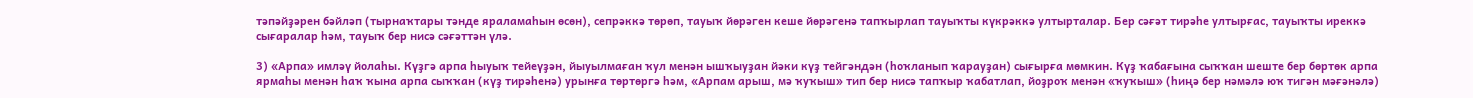тәпәйҙәрен бәйләп (тырнаҡтары тәнде яраламаһын өсөн), сепрәккә төрөп, тауыҡ йөрәген кеше йөрәгенә тапҡырлап тауыҡты күкрәккә ултырталар. Бер сәғәт тирәһе ултырғас, тауыҡты иреккә сығаралар һәм, тауыҡ бер нисә сәғәттән үлә.

3) «Арпа» имләү йолаһы. Күҙгә арпа һыуыҡ тейеүҙән, йыуылмаған ҡул менән ышҡыуҙан йәки күҙ тейгәндән (һоҡланып ҡарауҙан) сығырға мөмкин. Күҙ ҡабағына сыҡҡан шеште бер бөртөк арпа ярмаһы менән һаҡ ҡына арпа сыҡҡан (күҙ тирәһенә) урынға төртөргә һәм, «Арпам арыш, мә ҡуҡыш» тип бер нисә тапҡыр ҡабатлап, йоҙроҡ менән «ҡуҡыш» (һиңә бер нәмәлә юҡ тигән мәғәнәлә)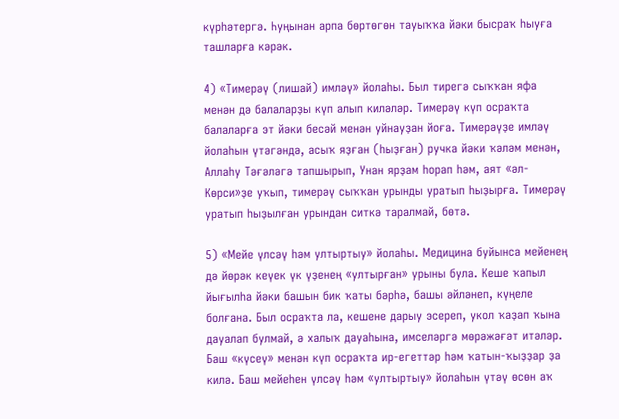күрһәтергә. Һуңынан арпа бөртөгөн тауыҡҡа йәки бысраҡ һыуға ташларға кәрәк.

4) «Тимерәү (лишай) имләү» йолаһы. Был тирегә сыҡҡан яфа менән дә балаларҙы күп алып киләләр. Тимерәү күп осраҡта балаларға эт йәки бесәй менән уйнауҙан йоға. Тимерәүҙе имләү йолаһын үтәгәндә, асыҡ яҙған (һыҙған) ручка йәки ҡәләм менән, Аллаһу Тәғәләгә тапшырып, Унан ярҙам һорап һәм, аят «әл-Көрси»ҙе уҡып, тимерәү сыҡҡан урынды уратып һыҙырға. Тимерәү уратып һыҙылған урындан ситкә таралмай, бөтә.

5) «Мейе үлсәү һәм ултыртыу» йолаһы. Медицина буйынса мейенең дә йөрәк кеүек үк үҙенең «ултырған» урыны була. Кеше ҡапыл йығылһа йәки башын бик ҡаты бәрһә, башы әйләнеп, күңеле болғана. Был осраҡта ла, кешене дарыу эсереп, укол ҡаҙап ҡына дауалап булмай, ә халыҡ дауаһына, имселәргә мөрәжәғәт итәләр. Баш «күсеү» менән күп осраҡта ир-егеттәр һәм ҡатын-ҡыҙҙар ҙа килә. Баш мейеһен үлсәү һәм «ултыртыу» йолаһын үтәү өсөн аҡ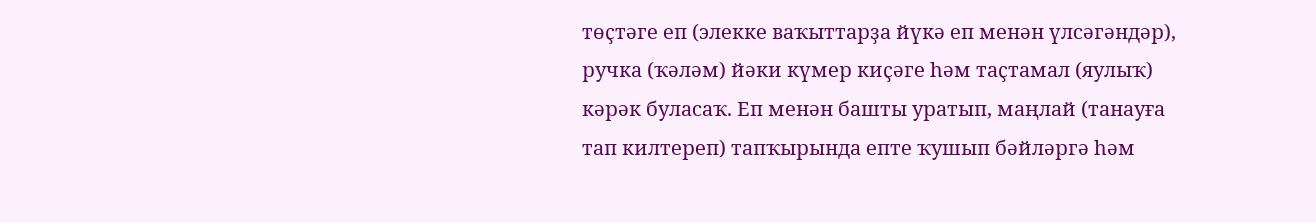төҫтәге еп (элекке ваҡыттарҙа йүкә еп менән үлсәгәндәр), ручка (ҡәләм) йәки күмер киҫәге һәм таҫтамал (яулыҡ) кәрәк буласаҡ. Еп менән башты уратып, маңлай (танауға тап килтереп) тапҡырында епте ҡушып бәйләргә һәм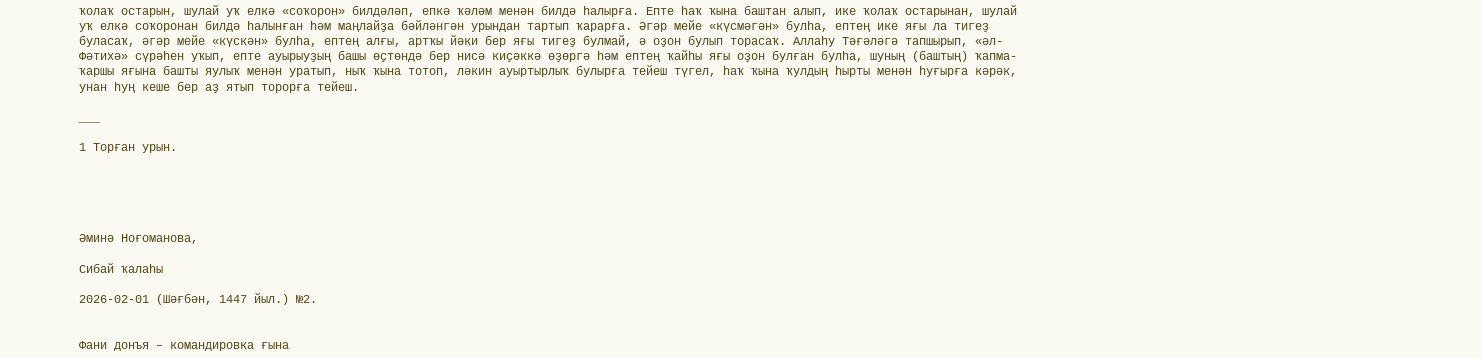ҡолаҡ остарын, шулай уҡ елкә «соҡорон» билдәләп, епкә ҡәләм менән билдә һалырға. Епте һаҡ ҡына баштан алып, ике ҡолаҡ остарынан, шулай уҡ елкә соҡоронан билдә һалынған һәм маңлайҙа бәйләнгән урындан тартып ҡарарға. Әгәр мейе «күсмәгән» булһа, ептең ике яғы ла тигеҙ буласаҡ, әгәр мейе «күскән» булһа, ептең алғы, артҡы йәки бер яғы тигеҙ булмай, ә оҙон булып торасаҡ. Аллаһу Тәғәләгә тапшырып, «әл-Фәтихә» сүрәһен уҡып, епте ауырыуҙың башы өҫтөндә бер нисә киҫәккә өҙөргә һәм ептең ҡайһы яғы оҙон булған булһа, шуның (баштың) ҡапма-ҡаршы яғына башты яулыҡ менән уратып, ныҡ ҡына тотоп, ләкин ауыртырлыҡ булырға тейеш түгел, һаҡ ҡына ҡулдың һырты менән һуғырға кәрәк, унан һуң кеше бер аҙ ятып торорға тейеш.

___

1 Торған урын.





Әминә Ноғоманова,

Сибай ҡалаһы

2026-02-01 (Шәғбән, 1447 йыл.) №2.


Фани донъя – командировка ғына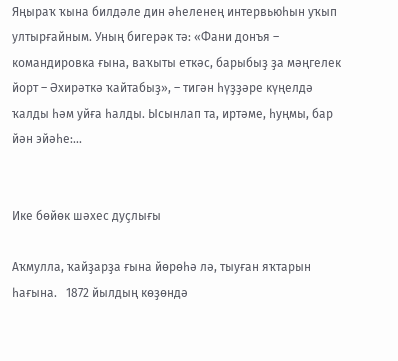Яңыраҡ ҡына билдәле дин әһеленең интервьюһын уҡып ултырғайным. Уның бигерәк тә: «Фани донъя – командировка ғына, ваҡыты еткәс, барыбыҙ ҙа мәңгелек йорт – Әхирәткә ҡайтабыҙ», – тигән һүҙҙәре күңелдә ҡалды һәм уйға һалды. Ысынлап та, иртәме, һуңмы, бар йән эйәһе:...


Ике бөйөк шәхес дуҫлығы

Аҡмулла, ҡайҙарҙа ғына йөрөһә лә, тыуған яҡтарын һағына.   1872 йылдың көҙөндә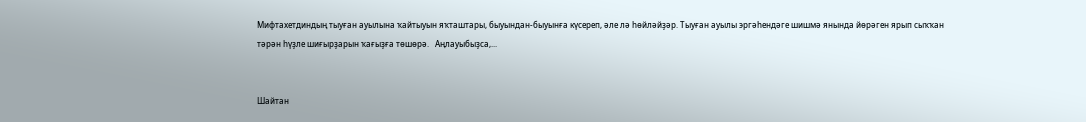Мифтахетдиндың тыуған ауылына ҡайтыуын яҡташтары, быуындан-быуынға күсереп, әле лә һөйләйҙәр. Тыуған ауылы эргәһендәге шишмә янында йөрәген ярып сыҡҡан тәрән һүҙле шиғырҙарын ҡағыҙға төшөрә.   Аңлауыбыҙса,...


Шайтан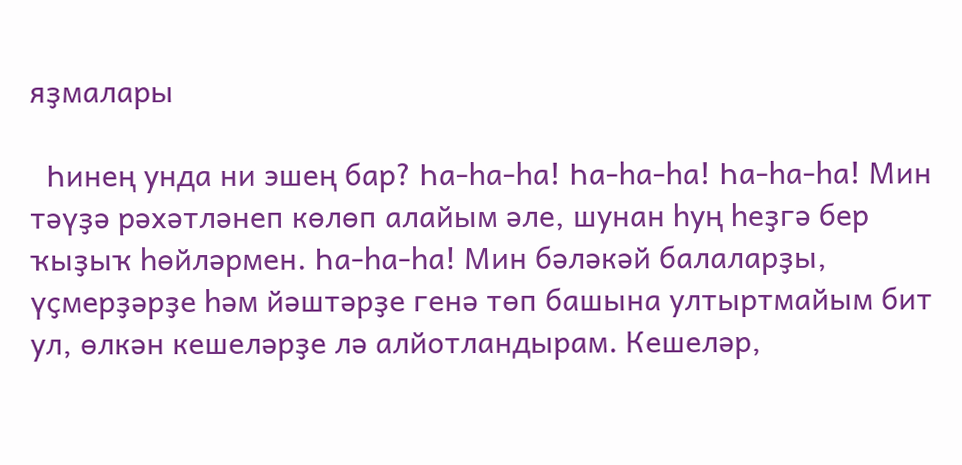яҙмалары

  Һинең унда ни эшең бар? Һа-һа-һа! Һа-һа-һа! Һа-һа-һа! Мин тәүҙә рәхәтләнеп көлөп алайым әле, шунан һуң һеҙгә бер ҡыҙыҡ һөйләрмен. Һа-һа-һа! Мин бәләкәй балаларҙы, үҫмерҙәрҙе һәм йәштәрҙе генә төп башына ултыртмайым бит ул, өлкән кешеләрҙе лә алйотландырам. Кешеләр,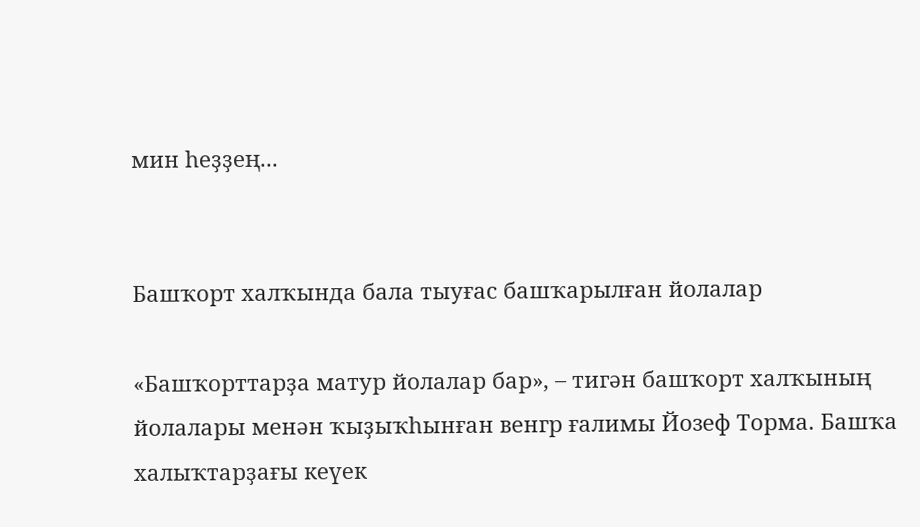мин һеҙҙең...


Башҡорт халҡында бала тыуғас башҡарылған йолалар

«Башҡорттарҙа матур йолалар бар», – тигән башҡорт халҡының йолалары менән ҡыҙыҡһынған венгр ғалимы Йозеф Торма. Башҡа халыҡтарҙағы кеүек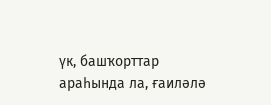үк, башҡорттар араһында ла, ғаиләлә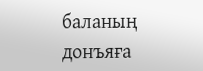баланың донъяға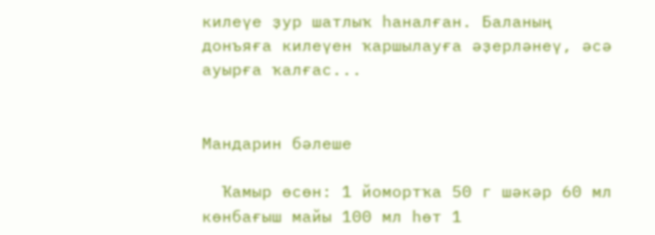килеүе ҙур шатлыҡ һаналған. Баланың донъяға килеүен ҡаршылауға әҙерләнеү, әсә ауырға ҡалғас...


Мандарин бәлеше

  Ҡамыр өсөн: 1 йомортҡа 50 г шәкәр 60 мл көнбағыш майы 100 мл һөт 1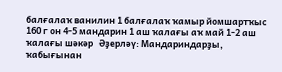балғалаҡ ванилин 1 балғалаҡ ҡамыр йомшартҡыс 160 г он 4-5 мандарин 1 аш ҡалағы аҡ май 1-2 аш ҡалағы шәкәр   Әҙерләү: Мандариндарҙы, ҡабығынан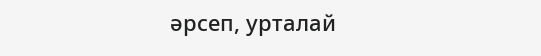әрсеп, урталай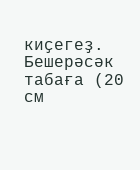киҫегеҙ. Бешерәсәк табаға (20 см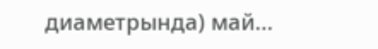диаметрында) май...